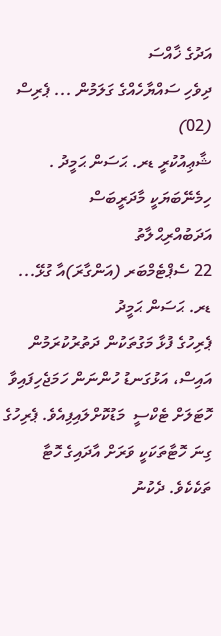އަދުގެ ޚާއްސަ
ދިވެހި ސައްޔާހެއްގެ ގަލަމުން ... ޕެރިސް (02)
ޝާޢިއުކުރީ ޑރ. ޙަސަން ޙަމީދު . ހިމެނޭބަޔަކީ މާދަރީބަސް
އަދަބުއްރިޙްލާތު                                            22 ސެޕްޓެމްބަރ (އަންގާރަ)އާ ގުޅޭ...
ޑރ. ޙަސަން ޙަމީދު
ޕެރިހުގެ ފުޅާ މަގުތަކުން ދަތުރުކުރަމުން އައިސް، އަޅުގަނޑު ހުންނަން ހަމަޖެހިފައިވާ ހޮޓަލަށް ޓެކްސީ  މަޑުކޮށްލައިފިއެވެ. ޕެރިހުގެ ގިނަ ހޮޓާތަކަކީ ވަރަށް އާދައިގެ ހޮޓާ ތަކެކެވެ. ދެކުނު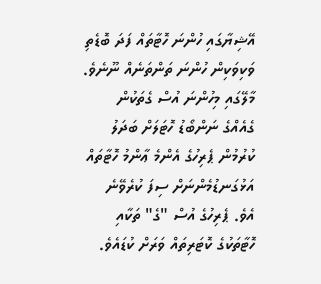އޭޝިޔާގައި ހުންނަ ހޮޓާތައް ފަދަ ބޮޑެތި ވަކިވަކިން ހުންނަ ތަންތަނެއް ނޫނެވެ. މާލޭގައި މިހުންނަ އުސް ގެތަކުން ގެއެއްގެ ނަންބޯޑު ހޮޓަލަށް ބަދަލު ކުރުމުން ޕެރިހުގެ އެންމެ ޢާންމު ހޮޓާތައް އަޅުގަނޑުމެންނަށް ސިފަ ކުރެވޭނެ އެވެ. ޕެރިހުގެ އުސް "ގެ" ތަކާއި ހޮޓާތަކުގެ ކޮޓަރިތައް ވަރަށް ކުޑައެވެ.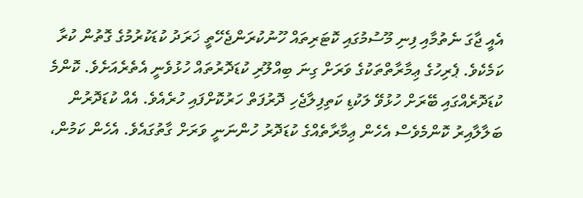އެއީ ޖާގަ ނެތުމާއި ފިނި މޫސުމުގައި ކޮޓަރިތައް ހޫނުކުރަންޖެހޭތީ ޚަރަދު ކުޑަކުރުމުގެ ގޮތުން ކުރާ ކަމެކެވެ. ޕެރިހުގެ ޢިމާރާތްތަކުގެ ވަރަށް ގިނަ ބިއްލޫރި ކުޑަދޮރުތައް ހުޅުވެނީ އެތެރެއަށެވެ. ކޮންމެ ކުޑަދޮރެއްގައި ބޭރަށް ހުޅުވޭ ލަކުޑި ކަތިފިލާޖެހި ދޮރުފަތް ހަރުކޮށްފައި ހުރެއެވެ. އެއް ކުޑަދޮރުން ބަލާލާއިރު ކޮންމެވެސް އެހެން ޢިމާރާތެއްގެ ކުޑަދޮރު ހުންނަނީ ވަރަށް ގާތުގައެވެ. އެހެން ކަމުން،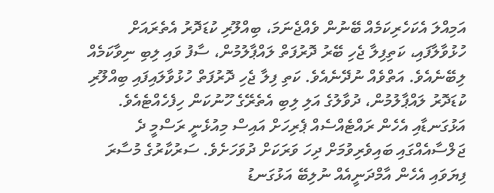އަމިއްލަ އެކަހެރިކަމެއް ބޭނުން ވެއްޖެނަމަ، ބިއްލޫރި ކުޑަދޮރު އެތެރައަށް ހުޅުވާލާފައި، ކަތިފިލާ ޖެހި ބޭރު ދޮރުފަތް ލައްޕާލުމުން، ސާފު ވައި ލިބި ނިވާކަމެއް ލިބޭނެއެވެ. އަތްވެއް ނުދޭނެއެވެ. ކަތި ފިލާ ޖެހި ދޮރުފަތް ހުޅުވާލައިފައި ބިއްލޫރި ކުޑަދޮރު ލައްޕާލުމުން، ދުވާލުގެ އަލި ލިބި އެތެރޭގެ ހޫނުކަން ހިފެހެއްޓެއެވެ.
އަޅުގަނޑާއި އެހެން ރައްޓެއްސެއް ޕެރިހަށް އައިސް މިއުޅެނީ ރަސްމީ ދެ ޖަލްސާއެއްގައި ބައިވެރިވުމަށް ދިހަ ވަރަކަށް ދުވަހަށެވެ. ސަރުކާރުގެ މުސާރަ ފިޔަވައި އެހެން އާމްދަނީއެއް ނުލިބޭ އަޅުގަނޑު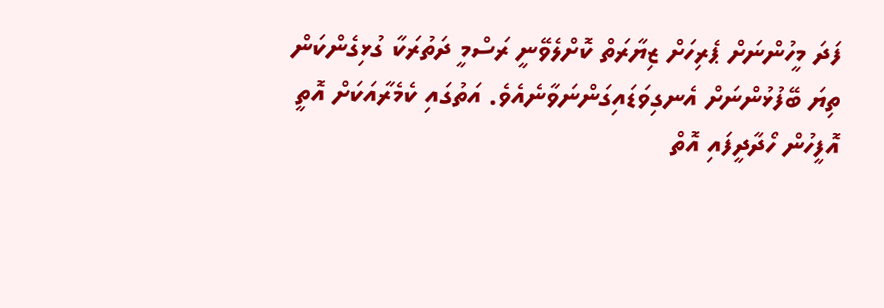ފަދަ މީހުންނަށް ޕެރިހަށް ޒިޔާރަތް ކޮށްލެވޭނީ ރަސްމީ ދަތުރަކާ ގުޅިގެންކަން ތިޔަ ބޭފުޅުންނަށް އެނގިވަޑައިގަންނަވާނެއެވެ. އަތުގައި ކެމެރާއަކަށް އޮތީ އޮފީހުން ހޯދާދީފައި އޮތް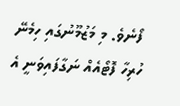ފޯނެވެ. މި މަޒުމޫނުގައި ހިމެނޭ ހުރިހާ ފޮޓޯއެއް ނަގާފައިވަނީ އެ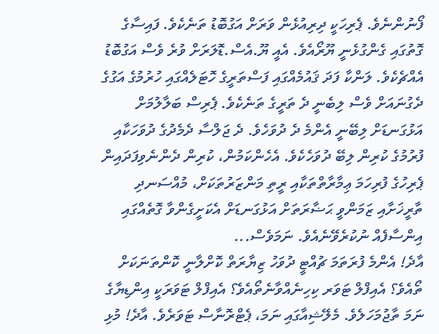ފޯނުންނެވެ. ޕެރިހަކީ ދިރިއުޅެން ވަރަށް އަގުބޮޑު ތަނެކެވެ. ފައިސާގެ ގޮތުގައި ގެންގުޅެނީ ޔޫރޯއެވެ. އެއީ ޔޫ.އެސް.ޑޮލަރަށް ވުރެ ވެސް އަގުބޮޑު އެއްޗެކެވެ. ލަންކާ ފަދަ ޤައުމެއްގައި ފަސްތަރީގެ ހޮޓަލެއްގައި ހުރުމުގެ އަގުގެ ދެގުނައަށް ވެސް ލިބެނީ ދެ ތަރީގެ ތަނެކެވެ. ޕެރިސް ބަލާލުމަށް އަޅުގަނޑަށް ލިބޭނީ އެންމެ ދެ ދުވަހެވެ. ދެ ޖަލްސާ ދެމެދުގެ ދުވަހަކާއި ފުރުމުގެ ކުރިން ލިބޭ ދުވަހެކެވެ. އެހެންކަމުން، ކުރިން ދެންނެވިފަދައިން ޕެރިހުގެ ފުރިހަމަ ޢިމާރާތްތަކާއި ރީތި މަންޒަރުތަކަށް، މުއްސަނދި ތާރީޚަށާއި ޒަމަންވީ ޙަޟާރަތަށް އަޅުގަނޑަށް އެކަށީގެންވާ ގޮތެއްގައި އިންސާފެއް ނުކުރެވޭނެއެވެ. ނަމަވެސް...
އާދެ! އެންމެ ފުރަތަމަ ޗުއްޓީ ދުވަހު ޒިޔާރަތް ކޮށްލާނީ ކޮންތަނަކަށް ތޯއެވެ؟ އެއިފްލް ޓަވަރ ކިހިނެއްވާނެތޯއެވެ؟ އެއިފްލް ޓަވަރަކީ އިންޑިޔާގެ ނަމަ ތާޖުމަހަލެވެ. މެލޭޝިއާގައި ނަމަ، ޕެޓްރޮނާސް ޓަވަރެވެ. އާދެ! މުޅި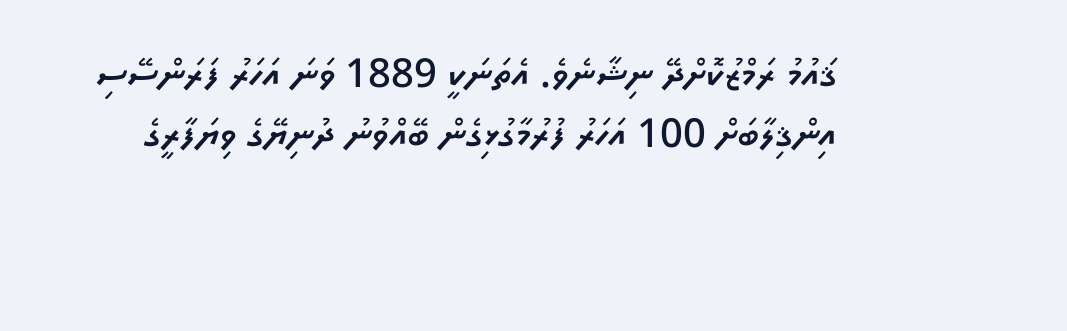ޤައުމު ރަމްޒުކޮށްދޭ ނިޝާނެވެ. އެތަނަކީ 1889 ވަނަ އަހަރު ފަރަންސޭސި އިންޤިލާބަށް 100 އަހަރު ފުރުމާގުޅިގެން ބޭއްވުނު ދުނިޔޭގެ ވިޔަފާރީގެ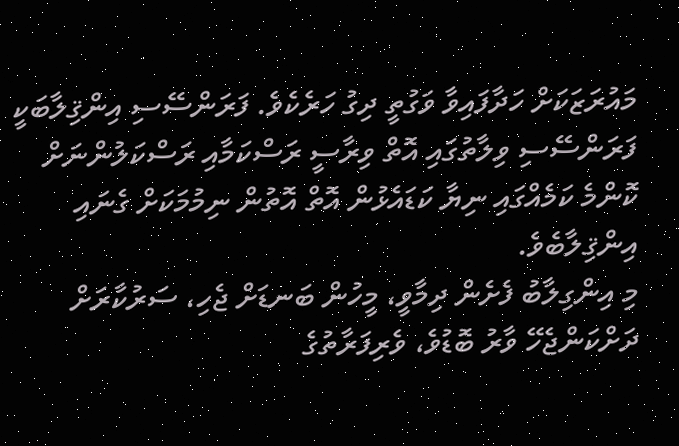މައުރަޒަކަށް ހަދާފައިވާ ވަގުތީ ދިގު ހަރެކެވެ. ފަރަންސޭސި އިންޤިލާބަކީ ފަރަންސޭސި ވިލާތުގައި އޮތް ވިރާސީ ރަސްކަމާއި ރަސްކަލުންނަށް ކޮންމެ ކަމެއްގައި ނިޔާ ކަޑައެޅުން އޮތް އޮތުން ނިމުމަކަށް ގެނައި އިންޤިލާބެވެ.
މި އިންގިލާބު ފެށެން ދިމާވީ، މީހުން ބަނޑަށް ޖެހި، ސަރުކާރަށް ދަށްކަންޖެހޭ ވާރު ބޮޑުވެ، ވެރިފަރާތުގެ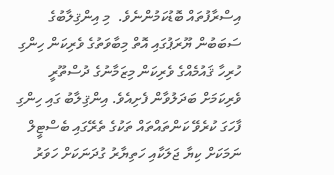އިސްރާފުތައް ބޮޑުކަމުންނެވެ.  މި އިންޤިލާބުގެ ސަބަބުން ޔޫރަޕުގައި އޮތް މިބާވަތުގެ ވެރިކަން ހިންގި ހުރިހާ ޤައުމެއްގެ ވެރިކަން މިޒަމާނުގެ ދުސްތޫރީ ވެރިކަމަށް ބަދަލުވާން ފެށިއެވެ. އިންޤިލާބު ގައި ހިންގި ފާހަގަ ކުރެވޭ ކަންތައްތައް ތަކުގެ ތެރޭގައި ބެސްޓީލް ނަމަކަށް ކިޔާ ޖަލަކާއި ހަތިޔާރު ގުދަނަކަށް ހަވަރު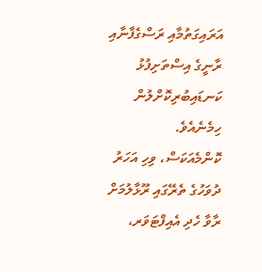އަރައިގަތުމާއި ރަސްގެފާނާއި ރާނީގެ އިސްތަށިފުޅު ކަނޑައިބުރިކޮށްލުން ހިމެނެއެވެ.
ކޮންމެއަކަސް، ވިހި އަހަރު ދުވަހުގެ ތެރޭގައި ރޫޅާލުމަށް ރާވާ ހެދި އެއިފްޓަވަރ،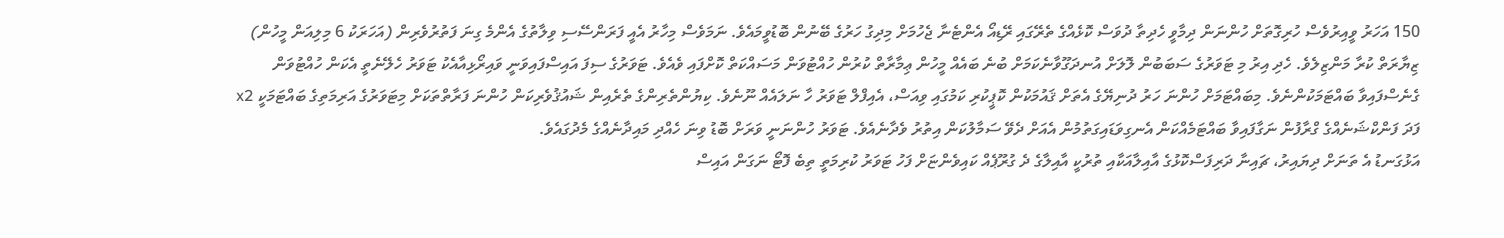150 އަހަރު ވީއިރުވެސް ހުރިގޮތަށް ހުންނަން ދިމާވީ ހެދިތާ ދުވަސް ކޮޅެއްގެ ތެރޭގައި ރޭޑިއޯ އެންޓެނާ ޖެހުމަށް މިދިގު ހަރުގެ ބޭނުން ބޮޑުވީމައެވެ. ނަމަވެސް މިހާރު އެއީ ފަރަންސޭސި ވިލާތުގެ އެންމެ ގިނަ ފަތުރުވެރިން (އަހަރަކު 6 މިލިއަން މީހުން) ޒިޔާރަތް ކުރާ މަންޒިލެވެ. ހެދި އިރު މި ޓަވަރުގެ ސަބަބުން ލޮލަށް އުނދަގޫވާނެކަމަށް ބުނެ ބައެއް މީހުން ޢިމާރާތް ކުރުން ހުއްޓުވަން މަސައްކަތް ކޮށްފައި ވެއެވެ. ޓަވަރުގެ ސިފަ އައިސްފައިވަނީ ވައިރޯޅިއާއެކު ޓަވަރު ހެލޭނެތީ އެކަން ހުއްޓުވަން ގެނެސްފައިވާ ބައްޓަމަކުންނެވެ. މިބައްޓަމަށް ހުންނަ ހަރު ދުނިޔޭގެ އެތަށް ޤައުމަކުން ކޮޕީކުރި ކަމުގައި ވިއަސް، އެއިފްލް ޓަވަރު ހާ ނަލައެއް ނޫނެވެ. ކިޔުންތެރިންގެ ތެރެއިން ޝައުޤުވެރިކަން ހުންނަ ފަރާތްތަކަށް މިޓަވަރުގެ އަރިމަތިގެ ބައްޓަމަކީ x2 ފަދަ ފަންކްޝަނެއްގެ ގްރާފުން ނަގާފައިވާ ބައްޓަމެއްކަން އެނގިވަޑައިގަތުމުން އެއަށް ދެވޭ ސަމާލުކަން އިތުރު ވެދާނެއެވެ. ޓަވަރު ހުންނަނީ ވަރަށް ބޮޑު ވިނަ ހެއްދި މައިދާނެއްގެ މެދުގައެވެ.
އަޅުގަނޑު އެ ތަނަށް ދިޔައިރު، ޗައިނާ ދަރިފަސްކޮޅުގެ އާއިލާއަކާއި ތުރުކީ އާއިލާގެ ދެ ގުރޫޕެއް ކައިވެންޏަށް ފަހު ޓަވަރު ކުރިމަތީ ތިބެ ފޮޓޯ ނަގަން އައިސް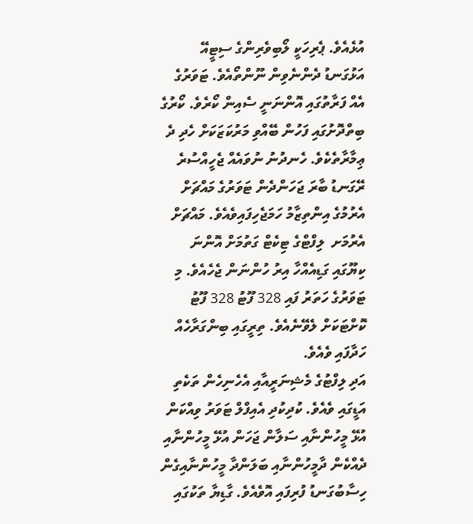އުޅެއެވެ. ޕެރިހަކީ ލޯބިވެރިންގެ ސިޓީއޭ އަޅުގަނޑު ދެންނެވިން ނޫންތޯއެވެ. ޓަވަރުގެ އެއް ފަރާތުގައި އޮންނަނީ ސެއިން ކޯރެވެ. ކޯރުގެ ބިތްދޮށުގައި ފަހުން ބޭއްވި މަރުކަޒަކަށް ހެދި ދެ ޢިމާރާތެކެވެ. ހެނދުނު ނުވައެއް ޖެހީއްސުރެ ރޭގަނޑު ބާރަ ޖަހަންދެން ޓަވަރުގެ މައްޗަށް އެރުމުގެ އިންތިޒާމު ހަމަޖެހިފައިވެއެވެ. މައްޗަށް އެރުމަށ  ލިފްޓްގެ ޓިކެޓް ގަތުމަށް އޮންނަ ކިޔޫގައި ގަޑިއެއްހާ އިރު ހުންނަން ޖެހެއެވެ. މި ޓަވަރުގެ ހަތަރު ފައި 328 ފޫޓު 328 ފޫޓު ކޮށްޓަކަށް ލެވޭނެއެވެ. ތިރީގައި ބިންގަރާހެއް ހަދާފައި ވެއެވެ.
އަދި ލިފްޓުގެ މެޝިނަރީއާއި އެހެނިހެން ތަކެތި އަޑީގައި ވެއެވެ. ކުދިކުދި އެއިފްލް ޓަވަރު ވިއްކަން އުޅޭ މީހުންނާއި ސަލާން ޖަހަން އުޅޭ މީހުންނާއި ދެއްކެން ދާމީހުންނާއި ބަލަންދާ މީހުންނާއިގެން ހިސާބުގަނޑު ފުރިފައި އޮވެއެވެ. ގާޑިޔާ ތަކުގައި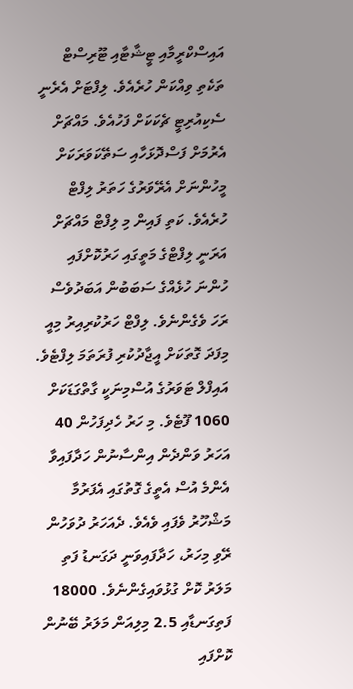އައިސްކްރީމާއި ޓީޝާޓާއި ޓޫރިސްޓް ތަކެތި ވިއްކަން ހުރެއެވެ. ލިފްޓަށް އެރެނީ ސެކިއުރިޓީ ޗެކަކަށް ފަހުއެވެ. މައްޗަށް އެރުމަށް ފަސްދޮޅަހާއި ސަތޭކަވަރަކަށް މީހުންނަށް އެރޭވަރުގެ ހަތަރު ލިފްޓް ހުރެއެވެ. ކަތި ފައިން މި ލިފްޓް މައްޗަށް އަރަނީ ލިފްޓްގެ މަތީގައި ހަރުކޮށްފައި ހުންނަ ހުޅެއްގެ ސަބަބުން އަބަދުވެސް ރަހަ ވެގެންނެވެ. ލިފްޓް ހަރުކުރިއިރު މިއީ މިފަދަ ގޮތަކަށް އީޖާދުކުރި ފުރަތަމަ ލިފްޓެވެ. އައިފްލް ޓަވަރުގެ އުސްމިނަކީ ގާތްގަޑަކަށް 1060 ފޫޓެވެ. މި ހަރު ހެދިފަހުން 40 އަހަރު ވަންދެން އިންސާނުން ހަދާފައިވާ އެންމެ އުސް އެތީގެ ގޮތުގައި އެފަރުމާ މަޝްހޫރު ވެފައި ވެއެވެ. ދެއަހަރު ދުވަހުން ރޭވި މިހަރު، ހަދާފައިވަނީ ދަގަނޑު ފަތި މަލަރު ކޮށް ގުޅުވައިގެންނެވެ. 18000 ފަތިގަނޑާއި 2.5 މިލިއަން މަލަރު ބޭނުން ކޮށްފައި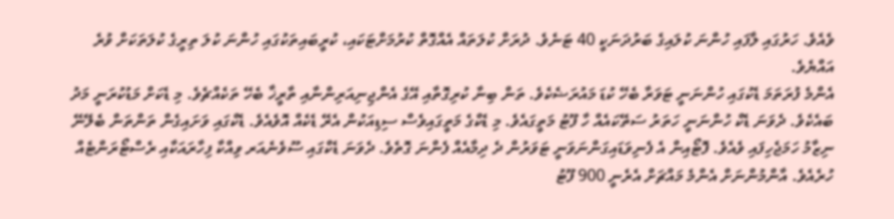ވެއެވެ. ހަރުގައި ލާފައި ހުންނަ ކުލައިގެ ބަރުދަނަކީ 40 ޓަނެވެ. ދުރަށް ކުލަތައް އެއްގޮތް ކުރުމަށްޓަކައި، ކުރީބައިތަކުގައި ހުންނަ ކުލަ ތިރީގެ ކުލަތަކަށް ވުރެ އައްޔެވެ.
އެންމެ ފުރަތަމަ ޑެކުގައި ހުންނަނީ ޓަވަރާ ބެހޭ ކުޑަ މައުރަޟެކެވެ. ތަން ބިނާ ކުރިގޮތާއި އޭގެ އެންޖިނިއަރިންނާއި ތާރީޚާ ބެހޭ ތަކެއްޗެވެ. މި ޑެކަށް މަޑުކުރަނީ މަދު ބައެކެވެ. ދެވަނަ ޑެކް ހުންނަނީ ހަތަރު ސަތޭކައެއް ހާ ފޫޓު މަތީގައެވެ. މި ޑެކްގެ މަތީގައިވެސް ސިޑިއަކުން އެރޭ ޑެކެއް އޮވެއެވެ. ޑެކްގައި ވަށައިގެން ތަންތަން ބެލޭނޭ ނިޒާމު ހަމަޖެހިފައި ވެއެވެ. ފޮޓޯއިން އެ ފެނިވަޑައިގަންނަވަނީ ޓަވަރުން ދެ ދިމާއެއް ފެންނަ ގޮތެވެ. ދެވަނަ ޑެކްގައި ސޫވެނެއަރ ވިއްކާ ފިހާރައަކާއި ރެސްޓޯރަންޓެއް ހުރެއެވެ. އާންމުންނަށް އެންމެ މައްޗަށް އެރެނީ 900 ފޫޓު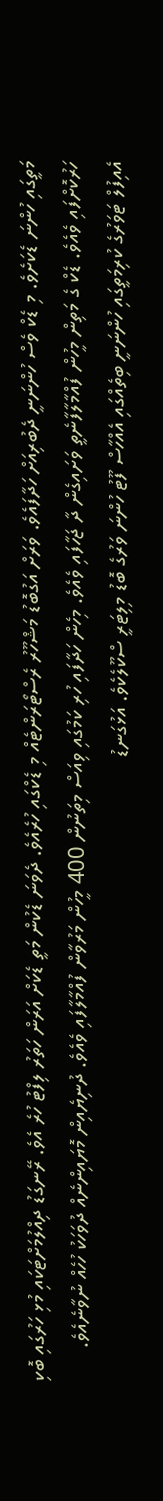މަތީގައި ހުންނަ ޑެކަށެވެ. މި ޑެކް ވެސް ހުންނަނީ ދެބުރިއަށް ހަދާފައެވެ. ވަރަށް އަގުބޮޑު މަޝްހޫރު ރެސްޓޯރަންޓެއް މި ޑެކްގައި ހުރެއެވެ. ދެވަނަ ޑެކުން މަތީ ޑެކަށް އަރަން ހަތަރު ލިފްޓު ހުރެ އެވެ. ރޭނގަޑު ދިއްލުމަށްޓަކައި މުޅި ހަރުގައި ބޮކި ހަރުކޮށްފައި ވެއެވެ. ޑެކް ގެ މަތިން މީހުން ފުއްމާލާފާނެތީ ވަށައިގެން ދާ ޖަހާފައި ވެއެވެ. މިހެން ހަދާފައި ހުރި ކަމުގައި ވިއަސް މިތަނުން 400 މީހުން މަރުވާން ފުއްމާލާފައި ވެއެވެ. ދުނިޔެއިން މޮޔައިންނެއް ދުވަހަކު ހުހެއް ނުވާނެއެވެ.
އެއިފުލް ޓަވަރުގެ ކުރިމަތީގައި ހުންނަނީ ބިތެއްގައި އެއްހާސް ފޫޓު ހުންނަ ވަރުގެ ބޮޑު މިލިޓަރީ ސްކޫލެކެވެ. އަޅުގަނޑު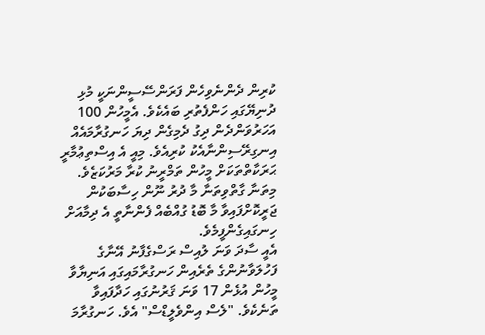ކުރިން ދެންނެވިހެން ފަރަންސޭސީންނަކީ މުޅި ދުނިޔޭގައި ހަންފެތުރި ބައެކެވެ. އެމީހުން 100 އަހަރުވަންދެން ދިގު ދެމިގެން ދިޔަ ހަނގުރާމައެއް އިނގިރޭސިންނާއެކު ކުރިއެވެ. މިއީ އެ އިސްތިޢުމާރީ ޙަރަކާތްތަކަށް މީހުން ތަމްރީނު ކުރާ މަރުކަޒެވެ. މިތަނާ ގާތްވިތަނާ މާ ދުރު ނޫން ހިސާބަކުން ޖަރީކޮށްފައިވާ މާ ބޮޑު ގުއްބެއް ފެންނާތީ އެ ދިމާއަށް ހިނގައިގެންފީމެވެ.
އެއީ ސާދަ ވަނަ ލުއިސް ރަސްގެފާނު އޭނާގެ ފަހުލަވާނުންގެ ތެރެއިން ހަނގުރާމައިގައި އަނިޔާވާ މީހުން އުޅެން 17 ވަނަ ޤަރުނުގައި ހަދާފައިވާ ތަނެކެވެ. "ލެސް އިންވެލީޑްސް" އެވެ. ހަނގުރާމަ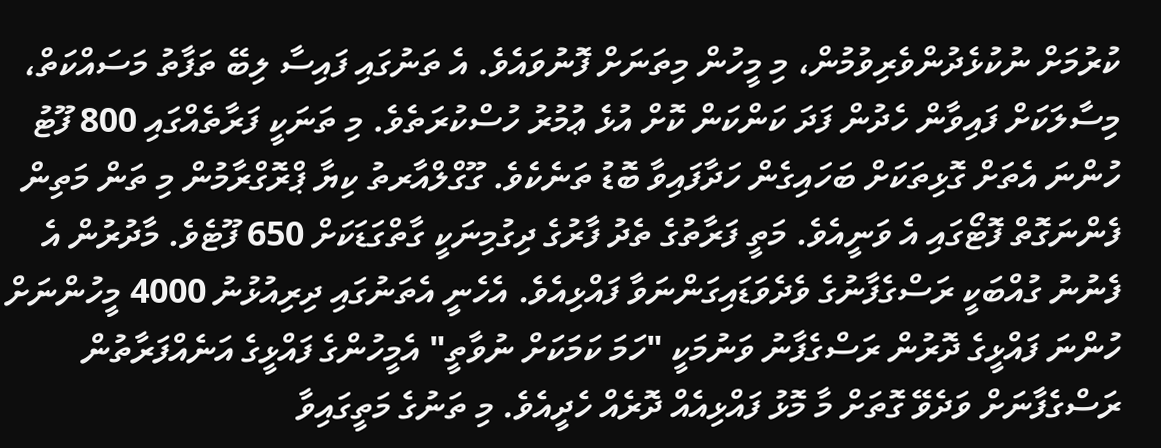ކުރުމަށް ނުކުޅެދުންވެރިވުމުން، މި މީހުން މިތަނަށް ފޮނުވައެވެ. އެ ތަނުގައި ފައިސާ ލިބޭ ތަފާތު މަސައްކަތް، މިސާލަކަށް ފައިވާން ހެދުން ފަދަ ކަންކަން ކޮށް އުޅެ ޢުމުރު ހުސްކުރަތެވެ. މި ތަނަކީ ފަރާތެއްގައި 800 ފޫޓު ހުންނަ އެތަށް ގޮޅިތަކަށް ބަހައިގެން ހަދާފައިވާ ބޮޑު ތަނެކެވެ. ގޫގްލްއާރތު ކިޔާ ޕްރޮގްރާމުން މި ތަން މަތިން ފެންނަގޮތް ފޮޓޯގައި އެ ވަނީއެވެ. މަތީ ފަރާތުގެ ތެދު ފާރުގެ ދިގުމިނަކީ ގާތްގަޑަކަށް 650 ފޫޓެވެ. މާދުރުން އެ ފެނުނު ގުއްބަކީ ރަސްގެފާނުގެ ވެދެވަޑައިގަންނަވާ ފައްޅިއެވެ. އެހެނީ އެތަނުގައި ދިރިއުޅުނު 4000 މީހުންނަށް ހުންނަ ފައްޅީގެ ދޮރުން ރަސްގެފާނު ވަނުމަކީ "ހަމަ ކަމަކަށް ނުވާތީ" އެމީހުންގެ ފައްޅީގެ އަނެއްފަރާތުން ރަސްގެފާނަށް ވަދެވޭ ގޮތަށް މާ މޮޅު ފައްޅިއެއް ދޮރެއް ހެދީއެވެ. މި ތަނުގެ މަތީގައިވާ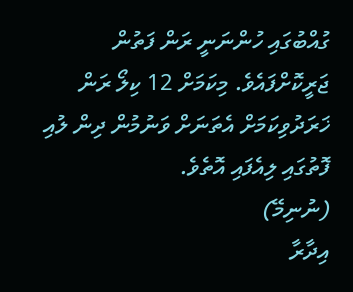ގުއްބުގައި ހުންނަނީ ރަން ފަތުން ޖަރީކޮށްފައެވެ. މިކަމަށް 12 ކިލޯ ރަން ޚަރަދުވިކަމަށް އެތަނަށް ވަނުމުން ދިން ލުއި ފޮތުގައި ލިއެފައި އޮތެވެ.
(ނުނިމޭ)
އިދާރާ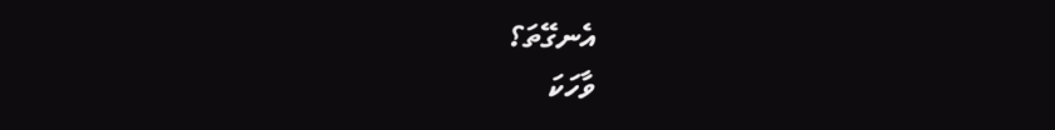އެނގޭތަ؟
ވާހަކަ